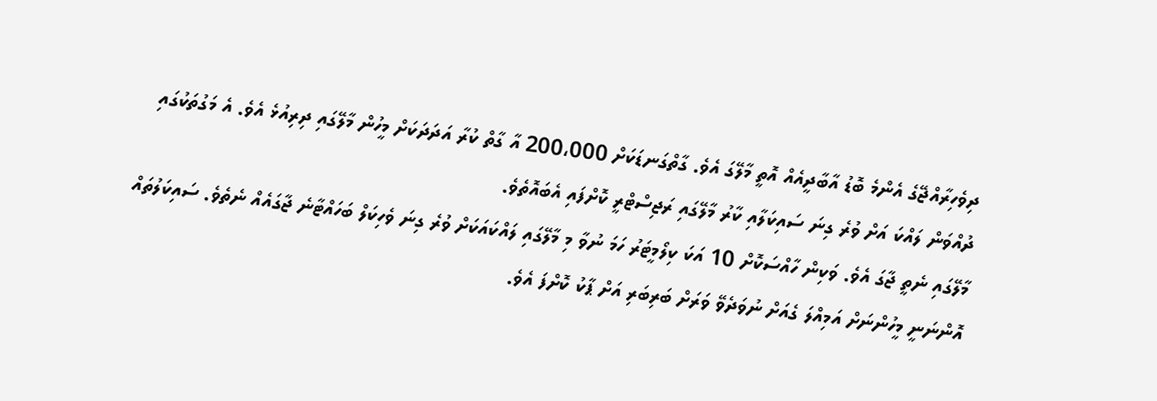ދިވެހިރާއްޖޭގެ އެންމެ ބޮޑު އާބާދީއެއް އޮތީ މާލޭގަ އެވެ. ގާތްގަނޑަކަށް 200،000 އާ ގާތް ކުރާ އަދަދަކަށް މީހުން މާލޭގައި ދިރިއުޅެ އެވެ. އެ މަގުތަކުގައި ދުއްވަން ލައްކަ އަށް ވުރެ ގިނަ ސައިކަލާއި ކާރު މާލޭގައި ރަޖިސްޓްރީ ކޮށްފައި އެބައޮތެވެ.
މާލޭގައި ނެތީ ޖާގަ އެވެ. ވަކިން ހާއްސަކޮށް 10 އަކަ ކިލޯމީޓަރު ހަމަ ނުވާ މި މާލޭގައި ލައްކައަކަށް ވުރެ ގިނަ ވެހިކަލް ބަހައްޓާނެ ޖާގައެއް ނެތެވެ. ސައިކަލުތައް އޮންނަނީ މީހުންނަށް އަމިއްލަ ގެއަށް ނުވަދެވޭ ވަރަށް ބަރިބަރި އަށް ޕާކު ކޮށްފަ އެވެ.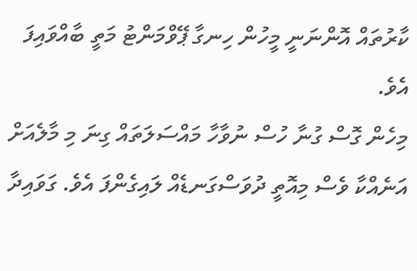ކާރުތައް އޮންނަނީ މީހުން ހިނގާ ޕޭވްމަންޓު މަތީ ބާއްވައިފަ އެވެ.
މިހެން ގޮސް ގުނާ ހުސް ނުވާހާ މައްސަލަތައް ގިނަ މި މާލެއަށް އަނެއްކާ ވެސް މިއޮތީ ދުވަސްގަނޑެއް ލައިގެންފަ އެވެ. ގަވައިދާ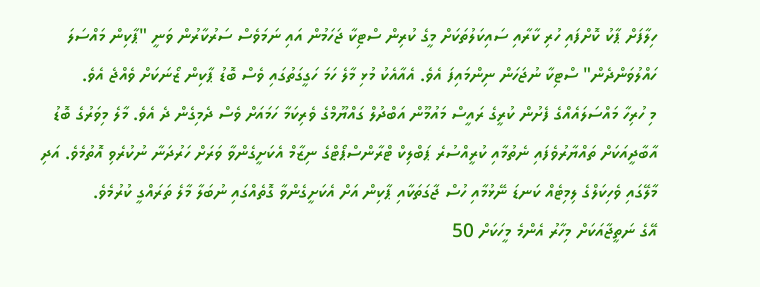ހިލާފަށް ޕާކު ކޮށްފައި ހުރި ކާރާއި ސައިކަލުތަކަށް މީގެ ކުރިން ސްޓިކާ ޖަހަމުން އައި ނަމަވެސް ސަރުކާރުން ވަނީ "ޕާކިން މައްސަލަ ހައްލުވަންދެން" ސްޓިކާ ނުޖަހަން ނިންމައިފަ އެވެ. އެއާއެކު މުޅި މާލެ ހަމަ ހަގީގަތުގައި ވެސް ބޮޑު ޕާކިން ޒޯނަކަށް ވެއްޖެ އެވެ.
މި ހުރިހާ މައްސަލައެއްގެ ފެށުން ކުރީގެ ރައީސް މައުމޫން އަބްދުލް ގައްޔޫމްގެ ވެރިކަމާ ހަމައަށް ވެސް ދެމިގެން ދެ އެވެ. މާލެ މިވަރުގެ ބޮޑު އާބާދީއަކަށް ތައްޔާރުވެފައި ނެތުމާއި ކުރީއްސުރެ ޕަބްލިކް ޓްރާންސްޕޯޓްގެ ނިޒާމް އެކަށީގެންވާ ވަރަށް ހަރުދަނާ ނުކުރެވި އޮތުމެވެ. އަދި މާލޭގައި ވެހިކަލްގެ ލިމިޓެއް ކަނޑަ ނޭޅުމާއި ހުސް ޖާގަތަކާއި ޕާކިން އަށް އެކަށީގެންވާ ގޮތެއްގައި ނުބަލާ މާލެ ތަރައްގީ ކުރުމެވެ.
އޭގެ ނަތީޖާއަކަށް މިހާރު އެންމެ މީހަކަށް 50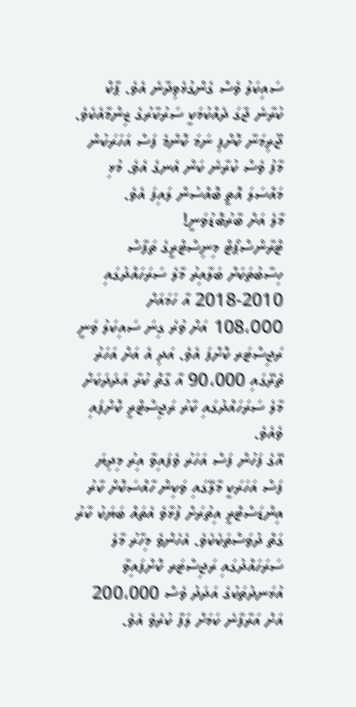ސައިކަލު ވެސް ގެންގުޅެވިދާނެ އެވެ. ޕާކް ކުރާނެ ޖާގަ ދެއްކުމަކީ ސަރުކާރުގެ ޒިންމާއެކެވެ. ޖޫރިމަނާ ކޮށްފި ނަމަ ކޮންމެ ފަސް އަހަރަކުން މާފު ވެސް ކުރާނެ ކަން އެނގެ އެވެ. މުޅި މައްސަލަ އޮތީ ބޮއްސުން ލައިފަ އެވެ.
މާލެ އަށް ބާރުބޮޑުވަނީ!
ޓްރާންސްޕޯޓް މިނިސްޓްރީގެ ތަފާސް ހިސާބުތަކަށް ބަލާއިރު މާލެ ސަރަހައްދުގައި 2010-2018 އާ ހަމައަށް 108،000 އަށް ވުރެ ގިނަ ސައިކަލު ވަނީ ރަޖިސްޓަރ ކޮށްފަ އެވެ. އަދި އެ އަށް އަހަރު ތެރޭގައި 90،000 އާ ގާތް ކުރާ އަދަދަކަށް މާލެ ސަރަހައްދުގައި ކާރު ރަޖިސްޓްރީ ކޮށްފައި ވެއެވެ.
އޭގެ ފަހުން ފަސް އަހަރު ވެފައިވާ އިރު މިދިޔަ ފަސް އަހަރަކީ މާލޭގައި ވަކިން ހާއްސަކޮށް ކާރު އިންޑަސްޓްރީ އިތުރަށް ފުޅާވެ އެތައް ބަޔަކު ކާރު ގަތް ދުވަސްތަކެކެވެ. އެހެންވެ މިހާރު މާލެ ސަރަހައްދުގައި ރަޖިސްޓަރ ކޮށްފައިވާ އުޅަނދުތަކުގެ އަދަދު ވެސް 200،000 އަށް އަރާފާނެ ކަމަށް ލަފާ ކުރެވެ އެވެ.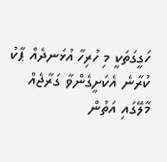ހަގީގަތަކީ މި ހުރިހާ އުޅަނދެއް ޕާކު ކުރާނެ އެކަށީގެންވާ ގަރާޖެއް މާލޭގައި އަތުން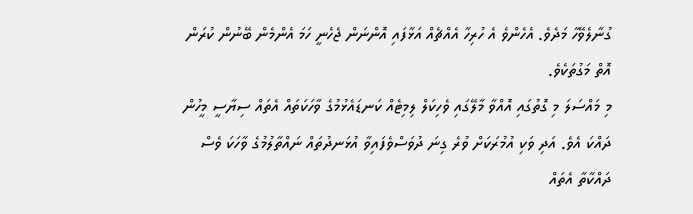ގުނާލެވޭހާ މަދެވެ. އެހެންވެ އެ ހުރިހާ އެއްޗެއް އަޅާފައި އޮންނަން ޖެހެނީ ހަމަ އެންމެން ބޭނުން ކުރަން އޮތް މަގުތަކެވެ.
މި މައްސަލަ މި ގޮތުގައި އޮއްވާ މާލޭގައި ވެހިކަލް ލިމިޓެއް ކަނޑައެޅުމުގެ ވާހަކަތައް އެތައް ސިޔާސީ މީހުން ދައްކަ އެވެ. އަދި ވަކި އުމުރަކަށް ވުރެ ގިނަ ދުވަސްވެފައިވާ އުޅަނދުތައް ނައްތާލުމުގެ ވާހަކަ ވެސް ދައްކާތާ އެތައް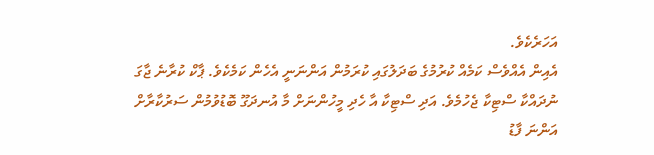އަހަރެކެވެ.
އެއިން އެއްވެސް ކަމެއް ކުރުމުގެ ބަދަލުގައި ކުރަމުން އަންނަނީ އެހެން ކަމެކެވެ. ޕާކް ކުރާނެ ޖާގަ ނުދައްކާ ސްޓިކާ ޖެހުމެވެ. އަދި ސްޓިކާ އާ ހެދި މީހުންނަށް މާ އުނދަގޫ ބޮޑުވުމުން ސަރުކާރާށް އަންނަ ފާޑު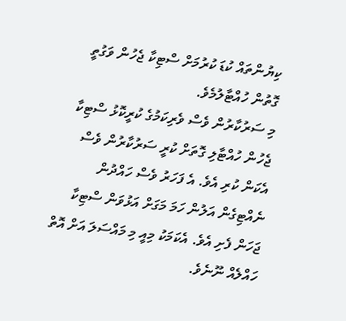ކިޔުންތައް ކުޑަ ކުރުމަށް ސްޓިކާ ޖެހުން ވަގުތީ ގޮތުން ހުއްޓާލުމެވެ.
މި ސަރުކާރުން ވެސް ވެރިކަމުގެ ކުރީކޮޅު ސްޓިކާ ޖެހުން ހުއްޓާލި ގޮތަށް ކުރީ ސަރުކާރުން ވެސް އެކަން ކުރި އެވެ. އެ ފަހަރު ވެސް ހައްދުން ނެއްޓިގެން އަލުން ހަމަ މަގަށް އަޅުވަން ސްޓިކާ ޖަހަން ފެށި އެވެ. އެކަމަކު މިއީ މި މައްސަލަ އަށް އޮތް ހައްލެއް ނޫނެވެ.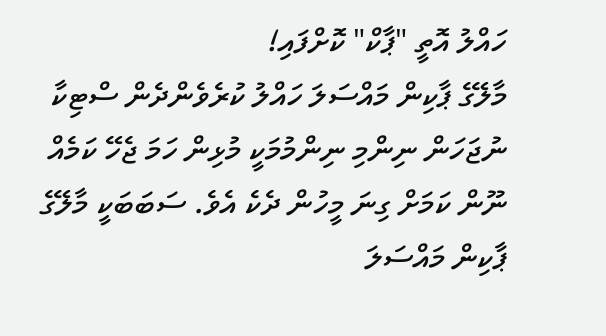ހައްލު އޮތީ "ޕާކް" ކޮށްފައި!
މާލޭގެ ޕާކިން މައްސަލަ ހައްލު ކުރެވެންދެން ސްޓިކާ ނުޖަހަން ނިންމި ނިންމުމަކީ މުޅިން ހަމަ ޖެހޭ ކަމެއް ނޫން ކަމަށް ގިނަ މީހުން ދެކެ އެވެ. ސަބަބަކީ މާލޭގެ ޕާކިން މައްސަލަ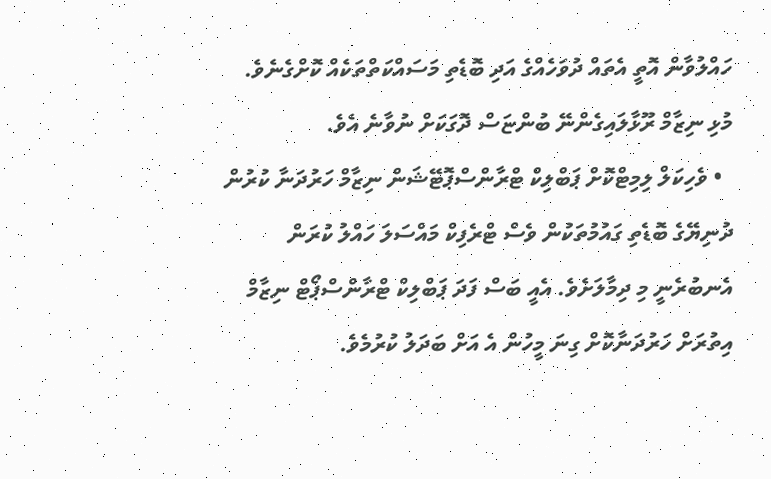ހައްލުވާން އޮތީ އެތައް ދުވަހެއްގެ އަދި ބޮޑެތި މަސައްކަތްތަކެއް ކޮށްގެނެވެ. މުޅި ނިޒާމް ރޫޅާލައިގެންނޭ ބުންޏަސް ދޮގަކަށް ނުވާނެ އެވެ.
  • ވެހިކަލް ލިމިޓްކޮށް ޕަބްލިކް ޓްރާންސްޕޮޓޭޝަން ނިޒާމް ހަރުދަނާ ކުރުން
ދުނިޔޭގެ ބޮޑެތި ގައުމުތަކުން ވެސް ޓްރެފިކް މައްސަލަ ހައްލު ކުރަން އެނބުރެނީ މި ދިމާލަށެވެ. އެއީ ބަސް ފަދަ ޕަބްލިކް ޓްރާންސްޕޯޓް ނިޒާމް އިތުރަށް ހަރުދަނާކޮށް ގިނަ މީހުން އެ އަށް ބަދަލު ކުރުމެވެ.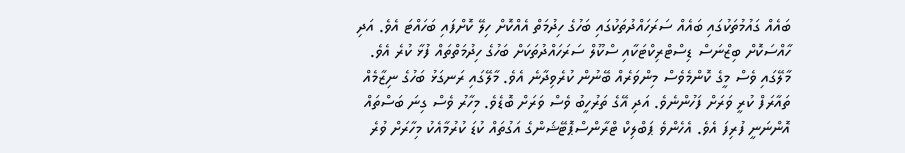ބައެއް ގައުމުތަކުގައި ބައެއް ސަރަހައްދުތަކުގައި ބަހުގެ ހިދުމަތް އެއްކޮށް ހިލޭ ކޮށްފައި ބަހައްޓަ އެވެ. އަދި ހާއްސަކޮށް ބިޒްނަސް ޑިސްޓްރިކްޓަކާއި ސްކޫލް ސަރަހައްދުތަކަށް ބަހުގެ ހިދުމަތްތައް ފުޅާ ކުރެ އެވެ.
މާލޭގައި ވެސް މީގެ ކޮންމެވެސް މިންވަރެއް ބޭނުން ކުރެވިދާނެ އެވެ. މާލޭގައި ރަނގަޅު ބަހުގެ ނިޒާމެއް ތައާރަފް ކުރީ ވަރަށް ފަހުންނެވެ. އަދި އޭގެ ތަރުހީބު ވެސް ވަރަށް ބޮޑެވެ. މިހާރު ވެސް ގިނަ ބަސްތައް އޮންނަނީ ފުރިފަ އެވެ. އެހެންވެ ޕަބްލިކް ޓްރާންސްޕޮޓޭޝަންގެ އަގުތައް ކުޑަ ކުރުމާއެކު މިހާރަށް ވުރެ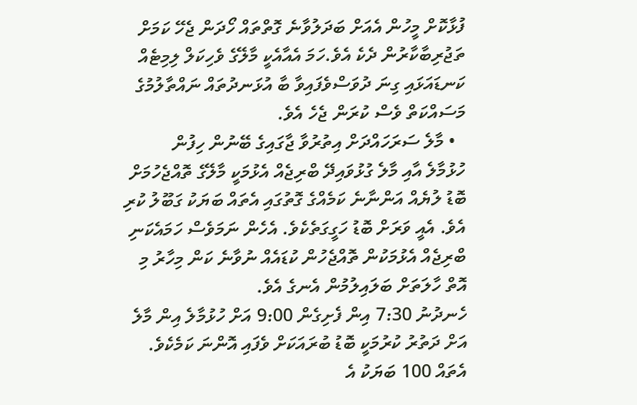ފުޅާކޮށް މީހުން އެއަށް ބަދަލުވާނެ ގޮތްތައް ހޯދަން ޖެހޭ ކަމަށް ތަޖުރިބާކާރުން ދެކެ އެވެ.ހަމަ އެއާއެކީ މާލޭގެ ވެހިކަލް ލިމިޓެއް ކަނޑައަޅައި ގިނަ ދުވަސްވެފައިވާ ބާ އުޅަނދުތައް ނައްތާލުމުގެ މަސައްކަތް ވެސް ކުރަން ޖެހެ އެވެ.
  • މާލެ ސަރަހައްދަށް އިތުރުވާ ޖާގައިގެ ބޭނުން ހިފުން
ހުޅުމާލެ އާއި މާލެ ގުޅުވައިދޭ ބްރިޖެއް އެޅުމަކީ މާލޭގެ ތޮއްޖެހުމަށް ބޮޑު ލުޔެއް އަންނާނެ ކަމެއްގެ ގޮތުގައި އެތައް ބަޔަކު ގަބޫލު ކުރި އެވެ. އެއީ ވަރަށް ބޮޑު ހަގީގަތެކެވެ. އެހެން ނަމަވެސް ހަމައެކަނި ބްރިޖެއް އެޅުމަކުން ތޮއްޖެހުން ކުޑައެއް ނުވާނެ ކަން މިހާރު މި އޮތް ހާލަތަށް ބަލައިލުމުން އެނގެ އެވެ.
ހެނދުނު 7:30 އިން ފެށިގެން 9:00 އަށް ހުޅުމާލެ އިން މާލެ އަށް ދަތުރު ކުރުމަކީ ބޮޑު ބުރައަކަށް ވެފައި އޮންނަ ކަމެކެވެ. އެތައް 100 ބަޔަކު އެ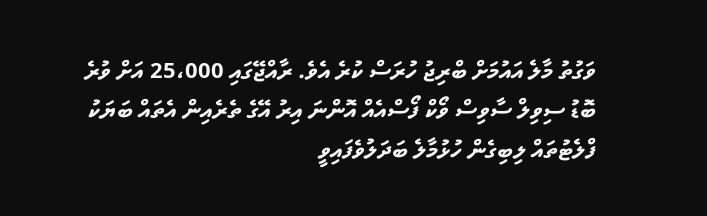ވަގުތު މާލެ އައުމަށް ބްރިޖު ހުރަސް ކުރެ އެވެ. ރާއްޖޭގައި 25،000 އަށް ވުރެ ބޮޑު ސިވިލް ސާވިސް ވޯކް ފޯސްއެއް އޮންނަ އިރު އޭގެ ތެރެއިން އެތައް ބަޔަކު ފްލެޓުތައް ލިބިގެން ހުޅުމާލެ ބަދަލުވެފައިވީ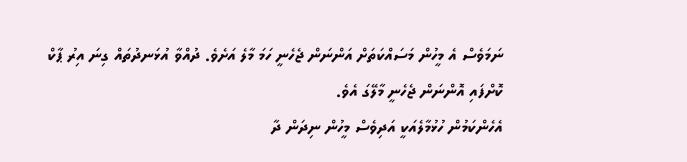ނަމަވެސް އެ މީހުން މަސައްކަތަށް އަންނަން ޖެހެނީ ހަމަ މާލެ އަށެވެ. ދުއްވާ އުޅަނދުތައް ގިނަ އިރު ޕާކް ކޮށްފައި އޮންނަން ޖެހެނީ މާލޭގަ އެވެ.
އެހެންކަމުން ހުޅުމާލެއަކީ އަދިވެސް މީހުން ނިދަން ދާ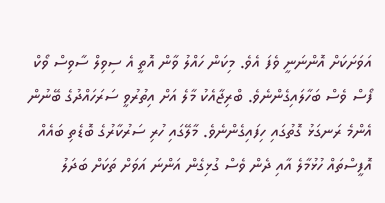އަވަށަކަށް އޮންނަނީ ވެފަ އެވެ. މިކަން ހައްލު ވާން އޮތީ އެ ސިވިލް ސާވިސް ވޯކް ފޯސް ވެސް ބަހާލައިގެންނެވެ. ބްރިޖާއެކު މާލެ އަށް އިތުރުވީ ސަރަހައްދުގެ ބޭނުން އެންމެ ރަނގަޅު ގޮތުގައި ހިފައިގެންނެވެ. މާލޭގައި ހުރި ސަރުކާރުގެ ބޮޑެތި ބައެއް އޮފީސްތައް ހުޅުމާލެ އާއި ދެން ވެސް ގުޅިގެން އަންނަ އަވަށް ތަކަށް ބަދަލު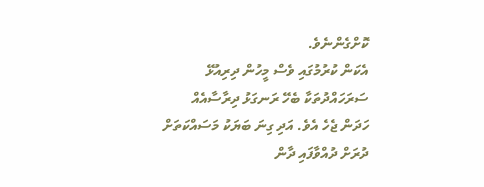ކޮށްގެންނެވެ.
އެކަން ކުރުމުގައި ވެސް މީހުން ދިރިއުޅޭ ސަރަހައްދުތަކާ ބެހޭ ރަނގަޅު ދިރާސާއެއް ހަދަން ޖެހެ އެވެ. އަދި ގިނަ ބަޔަކު މަސައްކަތަށް ދުރަށް ދުއްވާފައި ދާން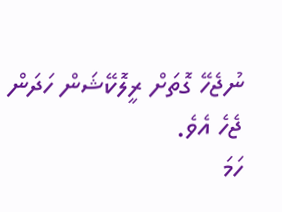ނުޖެހޭ ގޮތަށް ރީލޮކޭޝަން ހަދަން ޖެހެ އެވެ.
ހަމަ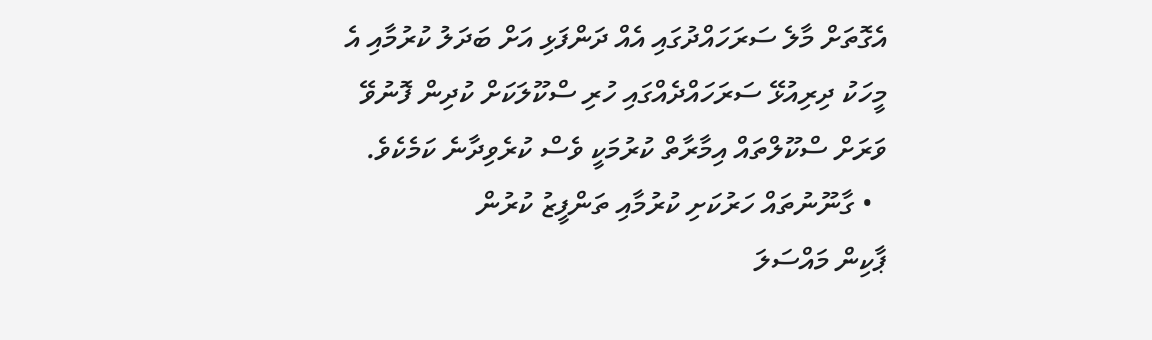އެގޮތަށް މާލެ ސަރަހައްދުގައި އެއް ދަންފަޅި އަށް ބަދަލު ކުރުމާއި އެ މީހަކު ދިރިއުޅޭ ސަރަހައްދެއްގައި ހުރި ސްކޫލަކަށް ކުދިން ފޮނުވޭ ވަރަށް ސްކޫލްތައް އިމާރާތް ކުރުމަކީ ވެސް ކުރެވިދާނެ ކަމެކެވެ.
  • ގާނޫނުތައް ހަރުކަށި ކުރުމާއި ތަންފީޒު ކުރުން
ޕާކިން މައްސަލަ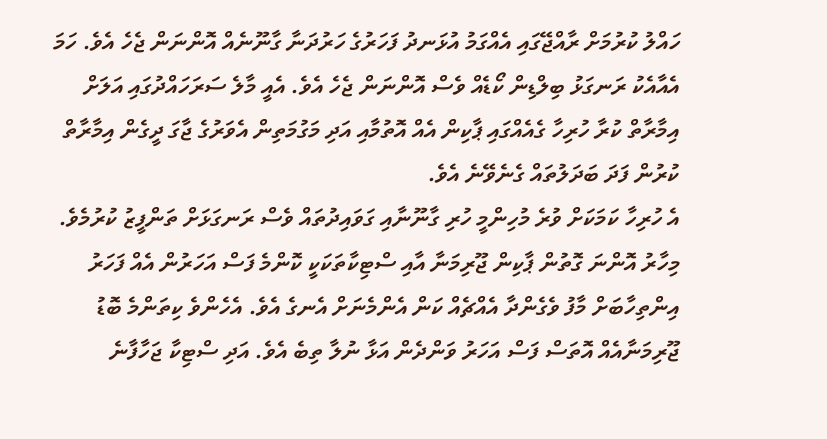ހައްލު ކުރުމަށް ރާއްޖޭގައި އެއްގަމު އުޅަނދު ފަހަރުގެ ހަރުދަނާ ގާނޫނެއް އޮންނަން ޖެހެ އެވެ. ހަމަ އެއާއެކު ރަނގަޅު ބިލްޑިން ކޯޑެއް ވެސް އޮންނަން ޖެހެ އެވެ. އެއީ މާލެ ސަރަހައްދުގައި އަލަށް އިމާރާތް ކުރާ ހުރިހާ ގެއެއްގައި ޕާކިން އެއް އޮތުމާއި އަދި މަގުމަތިން އެވަރުގެ ޖާގަ ދީގެން އިމާރާތް ކުރުން ފަދަ ބަދަލުތައް ގެނެވޭނެ އެވެ.
އެ ހުރިހާ ކަމަކަށް ވުރެ މުހިންމީ ހުރި ގާނޫނާއި ގަވައިދުތައް ވެސް ރަނގަޅަށް ތަންފީޒު ކުރުމެވެ. މިހާރު އޮންނަ ގޮތުން ޕާކިން ޖޫރިމަނާ އާއި ސްޓިކާތަކަކީ ކޮންމެ ފަސް އަހަރުން އެއް ފަހަރު އިންތިހާބަށް މާފު ވެގެންދާ އެއްޗެއް ކަން އެންމެނަށް އެނގެ އެވެ. އެހެންވެ ކިތަންމެ ބޮޑު ޖޫރިމަނާއެއް އޮތަސް ފަސް އަހަރު ވަންދެން އަޅާ ނުލާ ތިބެ އެވެ. އަދި ސްޓިކާ ޖަހާފާނެ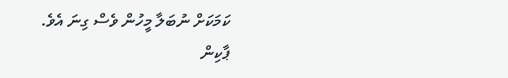ކަމަކަށް ނުބަލާ މީހުން ވެސް ގިނަ އެވެ.
ޕާކިން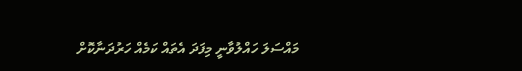މައްސަލަ ހައްލުވާނީ މިފަދަ އެތައް ކަމެއް ހަރުދަނާކޮށް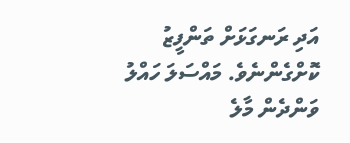އަދި ރަނގަޅަށް ތަންފީޒު ކޮށްގެންނެވެ. މައްސަލަ ހައްލު ވަންދެން މާލެ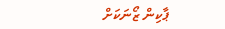ޕާކިން ޒޯނަކަށް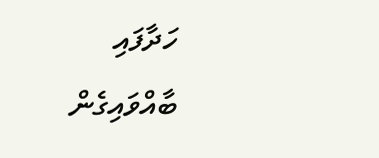ހަދާފައި ބާއްވައިގެން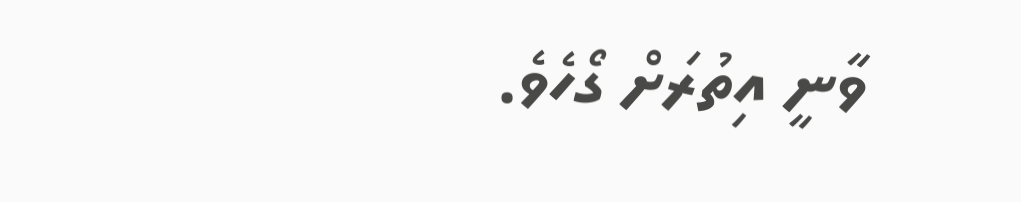ވާނީ އިތުރަށް ގޯހެވެ.